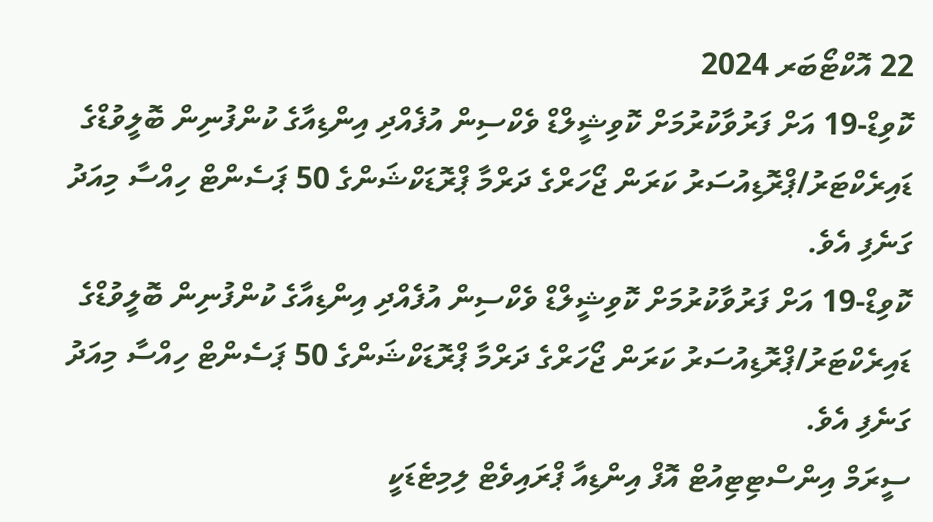22 އޮކްޓޯބަރ 2024
ކޮވިޑް-19 އަށް ފަރުވާކުރުމަށް ކޮވިޝީލްޑް ވެކްސިން އުފެއްދި އިންޑިއާގެ ކުންފުނިން ބޮލީވުޑްގެ ޑައިރެކްޓަރު/ޕްރޮޑިއުސަރު ކަރަން ޖޯހަރްގެ ދަރްމާ ޕްރޮޑަކްޝަންގެ 50 ޕަސެންޓް ހިއްސާ މިއަދު ގަނެފި އެވެ.
ކޮވިޑް-19 އަށް ފަރުވާކުރުމަށް ކޮވިޝީލްޑް ވެކްސިން އުފެއްދި އިންޑިއާގެ ކުންފުނިން ބޮލީވުޑްގެ ޑައިރެކްޓަރު/ޕްރޮޑިއުސަރު ކަރަން ޖޯހަރްގެ ދަރްމާ ޕްރޮޑަކްޝަންގެ 50 ޕަސެންޓް ހިއްސާ މިއަދު ގަނެފި އެވެ.
ސީރަމް އިންސްޓިޓިއުޓް އޮފް އިންޑިއާ ޕްރައިވެޓް ލިމިޓެޑަކީ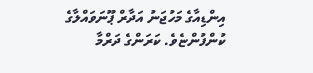އިންޑިއާގެ މަހުޖަނު އަދާރް ޕޫނަވައްލާގެ ކުންފުންޏެވެ. ކަރަންގެ ދަރްމާ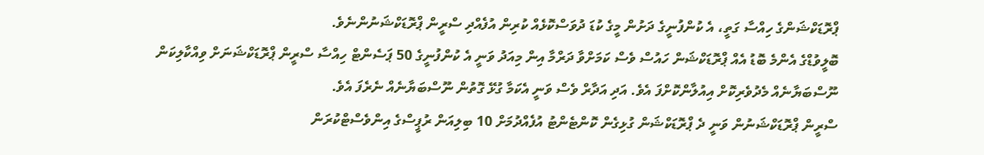ޕްރޮޑަކްޝަންގެ ހިއްސާ ގަތީ، އެ ކުންފުނީގެ ދަށުން މީގެ ކުޑަ ދުވަސްކޮޅެއް ކުރިން އުފެއްދި ސްރީން ޕްރޮޑަކްޝަނުންނެވެ.
ބޮލީވުޑްގެ އެންމެ ބޮޑު އެއް ޕްރޮޑަކްޝަން ހައުސް ވެސް ކަމަށްވާ ދަރްމާ އިން މިއަދު ވަނީ އެ ކުންފުނީގެ 50 ޕަސެންޓް ހިއްސާ ސްރީން ޕްރޮޑަކްޝަނަށް ވިއްކާލިކަން ނޫސްބަޔާނެއް މެދުވެރިކޮށް އިއުލާންކޮށްފަ އެވެ. އަދި އަދާރް ވެސް ވަނީ އެކަމާ ގުޅޭ ގޮތުން ނޫސްބަޔާނެއް ނެރެފަ އެވެ.
ސްރީން ޕްރޮޑަކްޝަނުން ވަނީ ދެ ޕްރޮޑަކްޝަން ގުޅިގެން ކޮންޓެންޓު އުފެއްދުމަށް 10 ބިލިއަން ރުޕީސްގެ އިންވެސްޓްކުރަން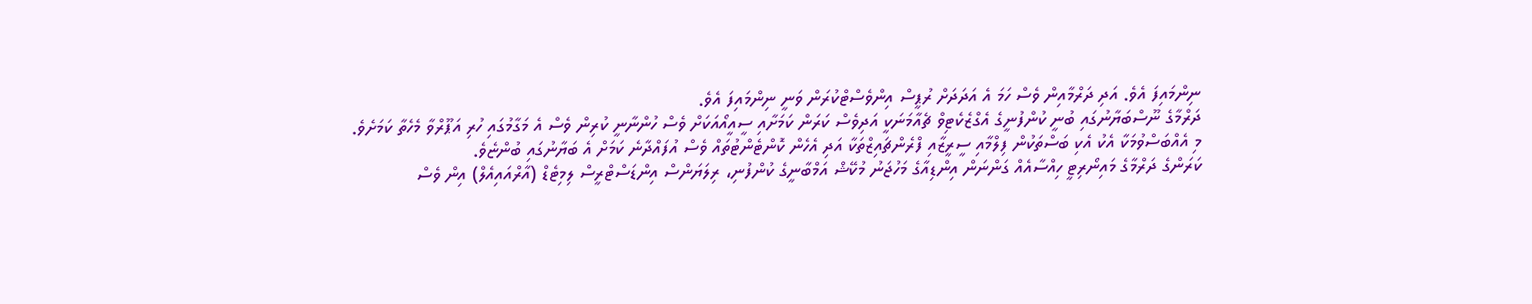ނިންމައިފަ އެވެ. އަދި ދަރްމާއިން ވެސް ހަމަ އެ އަދަދަށް ރުޕީސް އިންވެސްޓްކުރަން ވަނީ ނިންމައިފަ އެވެ.
ދަރްމާގެ ނޫސްބަޔާނުގައި ބުނީ ކުންފުނީގެ އެގްޒެކެޓިވް ޗެއާމަނަކީ އަދިވެސް ކަރަން ކަމަށާއި ސީއީއޯއަކަށް ވެސް ހުންނާނީ ކުރިން ވެސް އެ މަގާމުގައި ހުރި އަޕޫރްވާ މެހެތާ ކަމަށެވެ.
މި އެއްބަސްވުމަކާ އެކު އެކި ބަސްތަކުން ފިލްމާއި ސީރީޒާއި ފްރެންޗައިޒްތަކާ އަދި އެހެން ކޮންޓެންޓުތައް ވެސް އުފައްދާނެ ކަމަށް އެ ބަޔާނުގައި ބުންޏެވެ.
ކަރަންގެ ދަރްމާގެ މައިނޯރިޓީ ހިއްސާއެއް ގަންނަން އިންޑިއާގެ މަހުޖަނު މުކޭޝް އަމްބާނީގެ ކުންފުނި، ރިލަޔަންސް އިންޑަސްޓްރީސް ލިމިޓެޑް (އާރްއައިއެލް) އިން ވެސް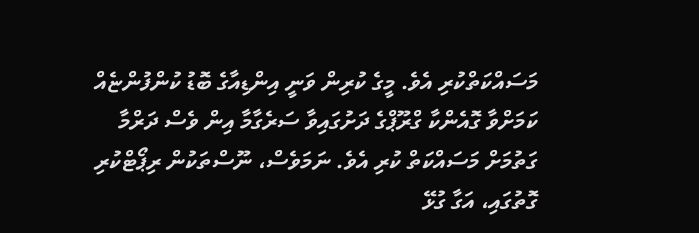މަސައްކަތްކުރި އެވެ. މީގެ ކުރިން ވަނީ އިންޑިއާގެ ބޮޑު ކުންފުންޏެއް ކަމަށްވާ ގޮއެންކާ ގްރޫޕްގެ ދަށުގައިވާ ސަރެގާމާ އިން ވެސް ދަރްމާ ގަތުމަށް މަސައްކަތް ކުރި އެވެ. ނަމަވެސް، ނޫސްތަކުން ރިޕޯޓްކުރި ގޮތުގައި، އަގާ ގުޅޭ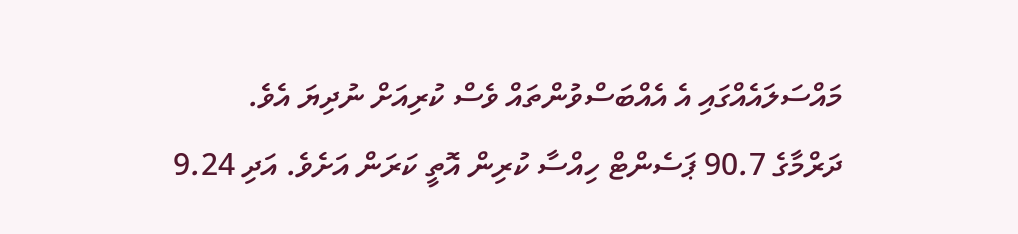މައްސަލައެއްގައި އެ އެއްބަސްވުންތައް ވެސް ކުރިއަށް ނުދިޔަ އެވެ.
ދަރްމާގެ 90.7 ޕަސެންޓް ހިއްސާ ކުރިން އޮތީ ކަރަން އަށެވެ. އަދި 9.24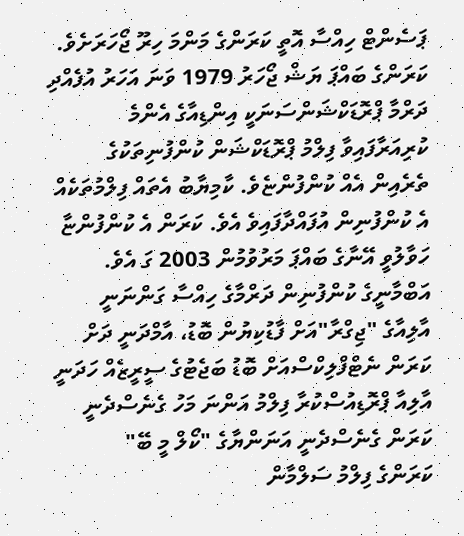ޕަސެންޓް ހިއްސާ އޮތީ ކަރަންގެ މަންމަ ހިރޫ ޖޯހަރަށެވެ.
ކަރަންގެ ބައްޕަ ޔަޝް ޖޯހަރު 1979 ވަނަ އަހަރު އުފެއްދި ދަރްމާ ޕްރޮޑަކްޝަންސަނަކީ އިންޑިއާގެ އެންމެ ކުރިއަރާފައިވާ ފިލްމު ޕްރޮޑަކްޝަން ކުންފުނިތަކުގެ ތެރެއިން އެއް ކުންފުންޏެވެ. ކާމިޔާބު އެތައް ފިލްމުތަކެއް އެ ކުންފުނިން އުފައްދާފައިވެ އެވެ. ކަރަން އެ ކުންފުންޏާ ހަވާލުވީ އޭނާގެ ބައްޕަ މަރުވުމުން 2003 ގަ އެވެ.
އަބްމާނީގެ ކުންފުނިން ދަރްމާގެ ހިއްސާ ގަންނަނީ
އާލިއާގެ "ޖިގްރާ"އަށް ފާޑުކިޔުން ބޮޑު، އާމްދަނީ ދަށް
ކަރަން ނެޓްފްލިކްސްއަށް ބޮޑު ބަޖެޓުގެ ސީރީޒެއް ހަދަނީ
އާލިއާ ޕްރޮޑިއުސްކުރާ ފިލްމު އަންނަ މަހު ގެނެސްދެނީ
ކަރަން ގެނެސްދެނީ އަނަންޔާގެ "ކޯލް މީ ބޭ"
ކަރަންގެ ފިލްމު ސަލްމާން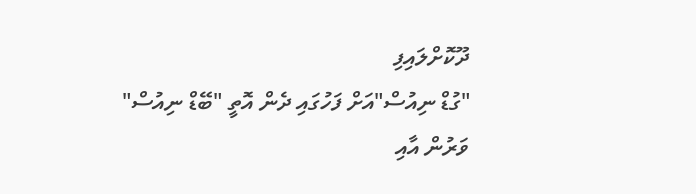ދޫކޮށްލައިފި
"ގުޑް ނިއުސް"އަށް ފަހުގައި ދެން އޮތީ "ބޭޑް ނިއުސް"
ވަރުން އާއި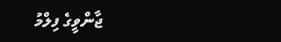ޖާންވީގެ ފިލްމު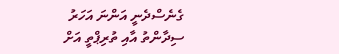ގެނެސްދެނީ އަންނަ އަހަރު
ސިދާންތު އާއި ތުރިޕްތީ އަށް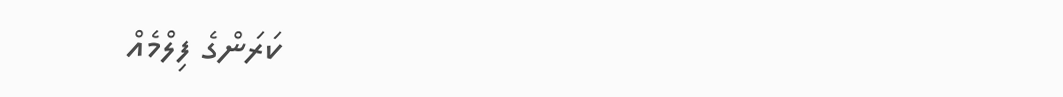ކަރަންގެ ފިލްމެއް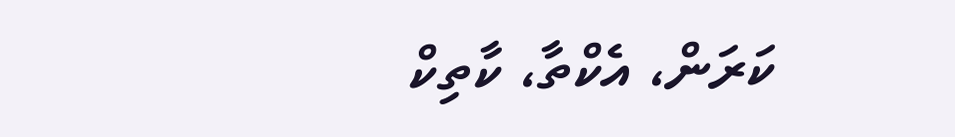ކަރަން، އެކްތާ، ކާތިކް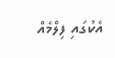އެކުގައި ފިލްމެއް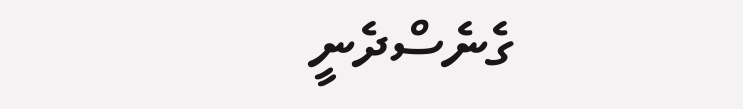ގެނެސްދެނީ